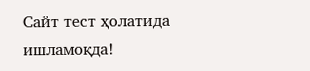Сайт тест ҳолатида ишламоқда!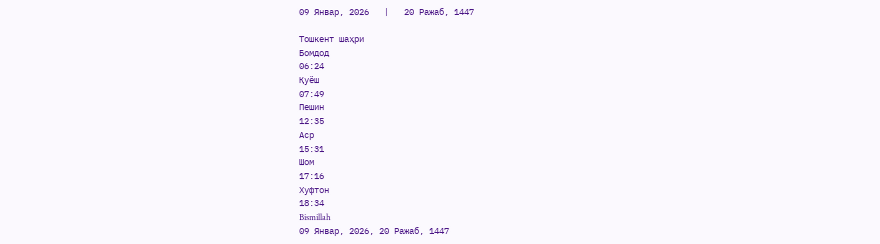09 Январ, 2026   |   20 Ражаб, 1447

Тошкент шаҳри
Бомдод
06:24
Қуёш
07:49
Пешин
12:35
Аср
15:31
Шом
17:16
Хуфтон
18:34
Bismillah
09 Январ, 2026, 20 Ражаб, 1447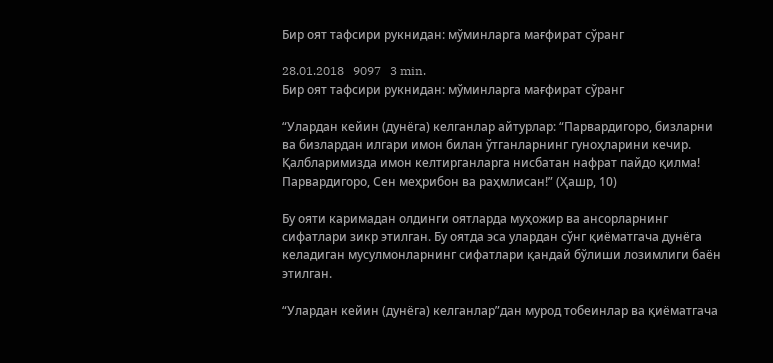Бир оят тафсири рукнидан: мўминларга мағфират сўранг

28.01.2018   9097   3 min.
Бир оят тафсири рукнидан: мўминларга мағфират сўранг

“Улардан кейин (дунёга) келганлар айтурлар: “Парвардигоро, бизларни ва бизлардан илгари имон билан ўтганларнинг гуноҳларини кечир. Қалбларимизда имон келтирганларга нисбатан нафрат пайдо қилма! Парвардигоро, Сен меҳрибон ва раҳмлисан!” (Ҳашр, 10)

Бу ояти каримадан олдинги оятларда муҳожир ва ансорларнинг сифатлари зикр этилган. Бу оятда эса улардан сўнг қиёматгача дунёга келадиган мусулмонларнинг сифатлари қандай бўлиши лозимлиги баён этилган.

“Улардан кейин (дунёга) келганлар”дан мурод тобеинлар ва қиёматгача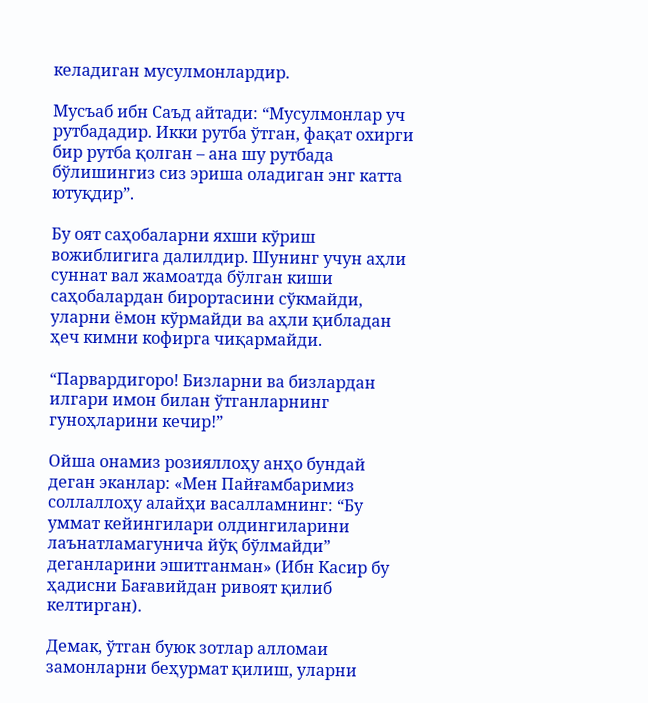келадиган мусулмонлардир.

Мусъаб ибн Саъд айтади: “Мусулмонлар уч рутбададир. Икки рутба ўтган, фақат охирги бир рутба қолган – ана шу рутбада бўлишингиз сиз эриша оладиган энг катта ютуқдир”.

Бу оят саҳобаларни яхши кўриш вожиблигига далилдир. Шунинг учун аҳли суннат вал жамоатда бўлган киши саҳобалардан бирортасини сўкмайди, уларни ёмон кўрмайди ва аҳли қибладан ҳеч кимни кофирга чиқармайди.

“Парвардигоро! Бизларни ва бизлардан илгари имон билан ўтганларнинг гуноҳларини кечир!”

Ойша онамиз розияллоҳу анҳо бундай деган эканлар: «Мен Пайғамбаримиз соллаллоҳу алайҳи васалламнинг: “Бу уммат кейингилари олдингиларини лаънатламагунича йўқ бўлмайди” деганларини эшитганман» (Ибн Касир бу ҳадисни Бағавийдан ривоят қилиб келтирган).

Демак, ўтган буюк зотлар алломаи замонларни беҳурмат қилиш, уларни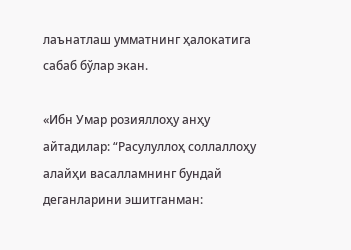лаънатлаш умматнинг ҳалокатига сабаб бўлар экан.

«Ибн Умар розияллоҳу анҳу айтадилар: “Расулуллоҳ соллаллоҳу алайҳи васалламнинг бундай деганларини эшитганман: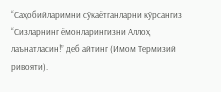“Саҳобийларимни сўкаётганларни кўрсангиз “Сизларнинг ёмонларингизни Аллоҳ лаънатласин!” деб айтинг (Имом Термизий ривояти).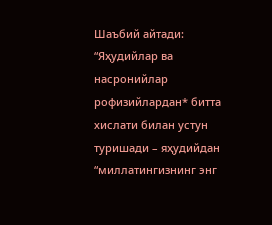Шаъбий айтади: “Яҳудийлар ва насронийлар рофизийлардан* битта хислати билан устун туришади – яҳудийдан “миллатингизнинг энг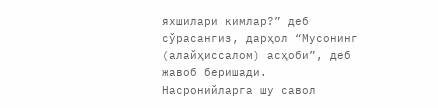яхшилари кимлар?” деб сўрасангиз, дарҳол “Мусонинг (алайҳиссалом) асҳоби”, деб жавоб беришади. Насронийларга шу савол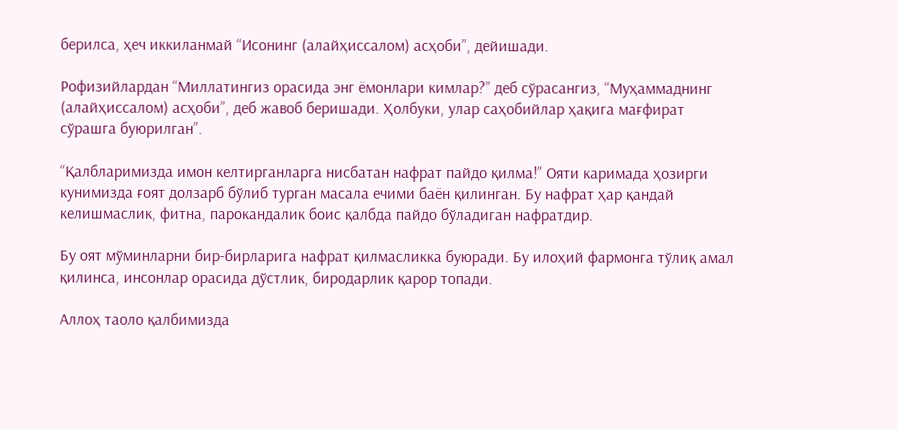берилса, ҳеч иккиланмай “Исонинг (алайҳиссалом) асҳоби”, дейишади.

Рофизийлардан “Миллатингиз орасида энг ёмонлари кимлар?” деб сўрасангиз, “Муҳаммаднинг (алайҳиссалом) асҳоби”, деб жавоб беришади. Ҳолбуки, улар саҳобийлар ҳақига мағфират сўрашга буюрилган”.

“Қалбларимизда имон келтирганларга нисбатан нафрат пайдо қилма!” Ояти каримада ҳозирги кунимизда ғоят долзарб бўлиб турган масала ечими баён қилинган. Бу нафрат ҳар қандай келишмаслик, фитна, парокандалик боис қалбда пайдо бўладиган нафратдир.

Бу оят мўминларни бир-бирларига нафрат қилмасликка буюради. Бу илоҳий фармонга тўлиқ амал қилинса, инсонлар орасида дўстлик, биродарлик қарор топади.

Аллоҳ таоло қалбимизда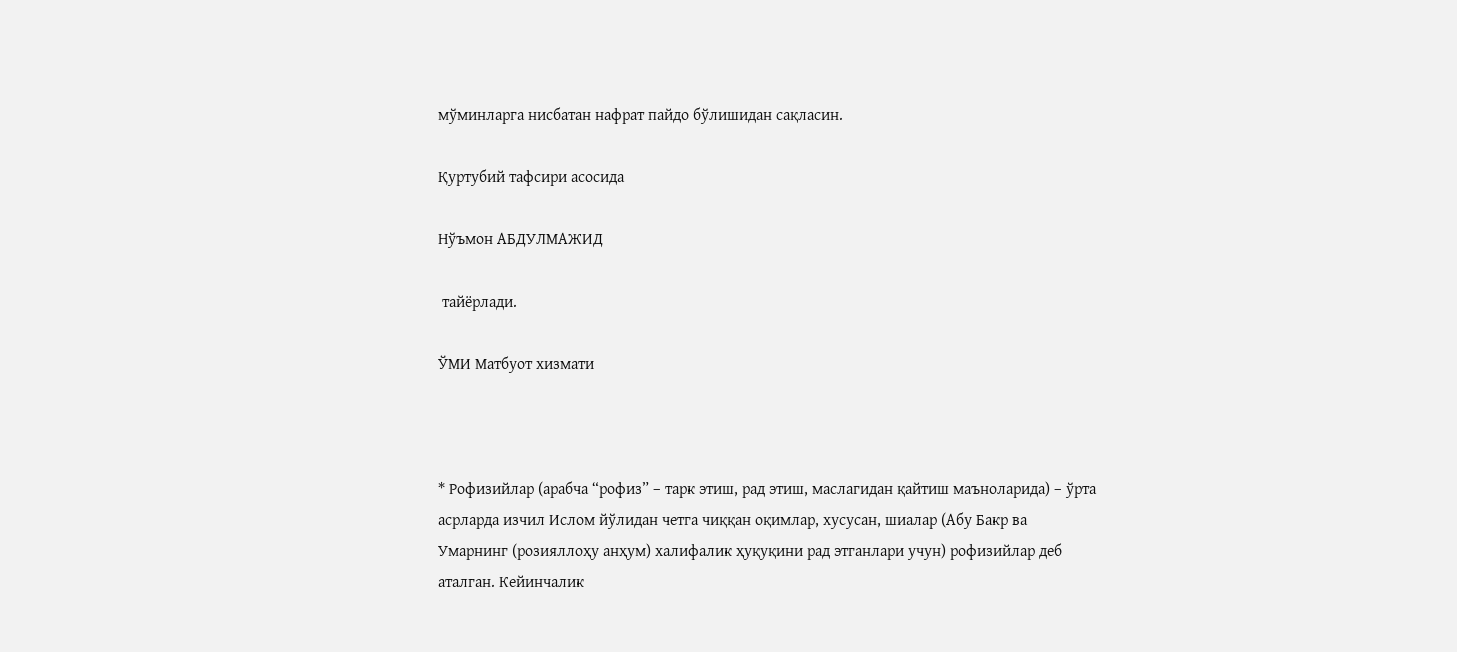мўминларга нисбатан нафрат пайдо бўлишидан сақласин.

Қуртубий тафсири асосида

Нўъмон АБДУЛМАЖИД

 тайёрлади.

ЎМИ Матбуот хизмати



* Рофизийлар (арабча “рофиз” – тарк этиш, рад этиш, маслагидан қайтиш маъноларида) – ўрта асрларда изчил Ислом йўлидан четга чиққан оқимлар, хусусан, шиалар (Абу Бакр ва Умарнинг (розияллоҳу анҳум) халифалик ҳуқуқини рад этганлари учун) рофизийлар деб аталган. Кейинчалик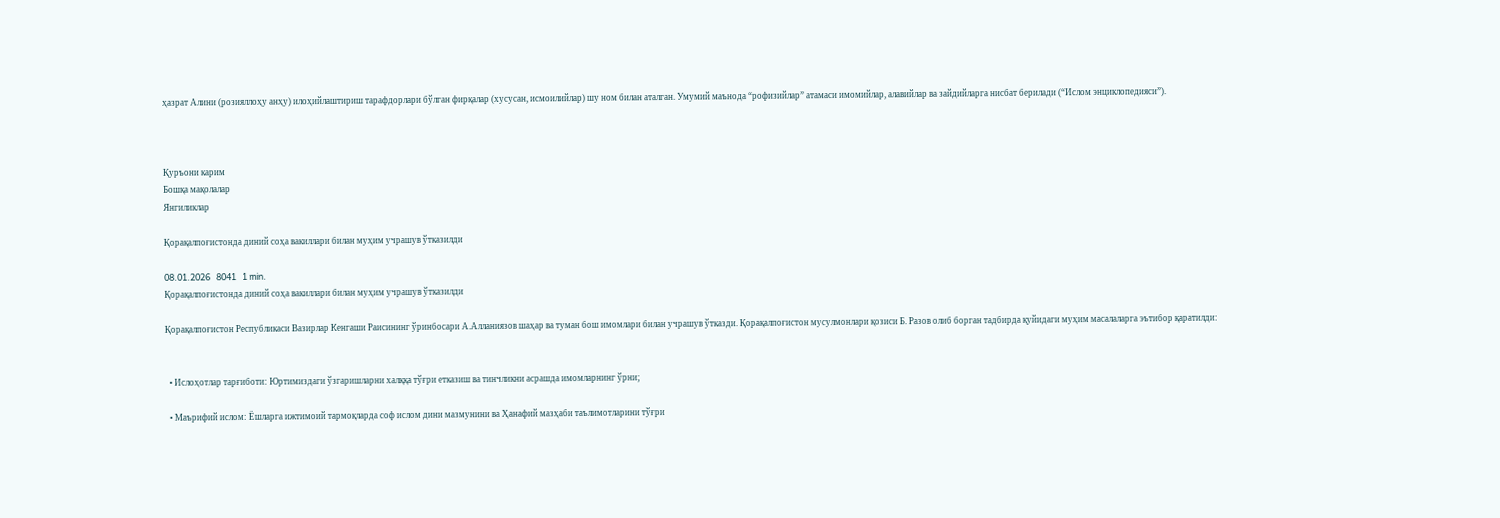ҳазрат Алини (розияллоҳу анҳу) илоҳийлаштириш тарафдорлари бўлган фирқалар (хусусан, исмоилийлар) шу ном билан аталган. Умумий маънода “рофизийлар” атамаси имомийлар, алавийлар ва зайдийларга нисбат берилади (“Ислом энциклопедияси”).



Қуръони карим
Бошқа мақолалар
Янгиликлар

Қорақалпоғистонда диний соҳа вакиллари билан муҳим учрашув ўтказилди

08.01.2026   8041   1 min.
Қорақалпоғистонда диний соҳа вакиллари билан муҳим учрашув ўтказилди

Қорақалпоғистон Республикаси Вазирлар Кенгаши Раисининг ўринбосари А.Алланиязов шаҳар ва туман бош имомлари билан учрашув ўтказди. Қорақалпоғистон мусулмонлари қозиси Б. Разов олиб борган тадбирда қуйидаги муҳим масалаларга эътибор қаратилди:


  • Ислоҳотлар тарғиботи: Юртимиздаги ўзгаришларни халққа тўғри етказиш ва тинчликни асрашда имомларнинг ўрни;

  • Маърифий ислом: Ёшларга ижтимоий тармоқларда соф ислом дини мазмунини ва Ҳанафий мазҳаби таълимотларини тўғри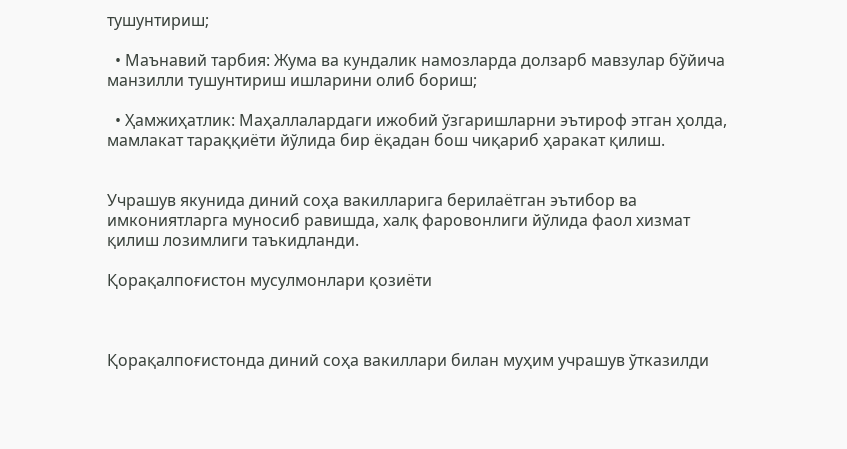тушунтириш;

  • Маънавий тарбия: Жума ва кундалик намозларда долзарб мавзулар бўйича манзилли тушунтириш ишларини олиб бориш;

  • Ҳамжиҳатлик: Маҳаллалардаги ижобий ўзгаришларни эътироф этган ҳолда, мамлакат тараққиёти йўлида бир ёқадан бош чиқариб ҳаракат қилиш.


Учрашув якунида диний соҳа вакилларига берилаётган эътибор ва имкониятларга муносиб равишда, халқ фаровонлиги йўлида фаол хизмат қилиш лозимлиги таъкидланди.

Қорақалпоғистон мусулмонлари қозиёти



Қорақалпоғистонда диний соҳа вакиллари билан муҳим учрашув ўтказилди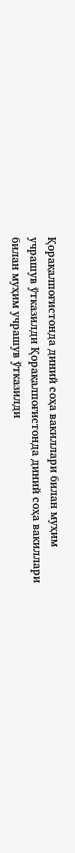Қорақалпоғистонда диний соҳа вакиллари билан муҳим учрашув ўтказилди Қорақалпоғистонда диний соҳа вакиллари билан муҳим учрашув ўтказилди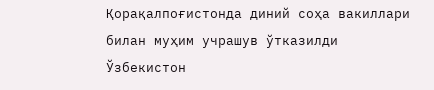Қорақалпоғистонда диний соҳа вакиллари билан муҳим учрашув ўтказилди
Ўзбекистон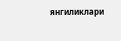янгиликлари